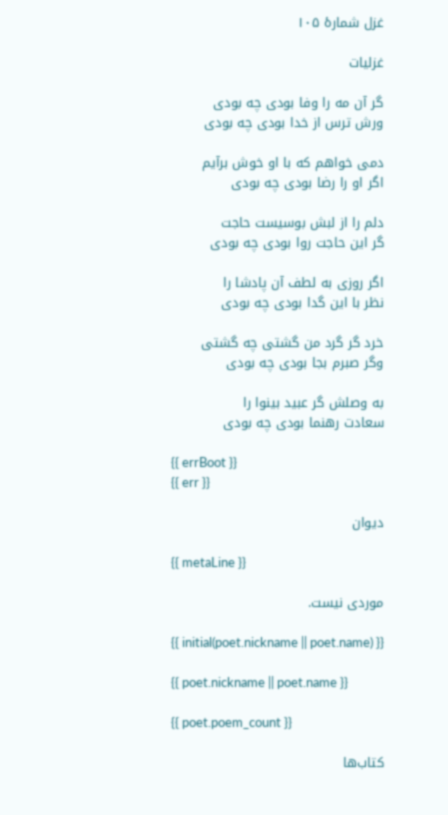غزل شمارهٔ ۱۰۵

غزلیات

گر آن مه را وفا بودی چه بودی
ورش ترس از خدا بودی چه بودی

دمی خواهم که با او خوش برآیم
اگر او را رضا بودی چه بودی

دلم را از لبش بوسیست حاجت
گر این حاجت روا بودی چه بودی

اگر روزی به لطف آن پادشا را
نظر با این گدا بودی چه بودی

خرد گر گرد من گشتی چه گشتی
وگر صبرم بجا بودی چه بودی

به وصلش گر عبید بینوا را
سعادت رهنما بودی چه بودی

{{ errBoot }}
{{ err }}

دیوان

{{ metaLine }}

موردی نیست.

{{ initial(poet.nickname || poet.name) }}

{{ poet.nickname || poet.name }}

{{ poet.poem_count }}

کتاب‌ها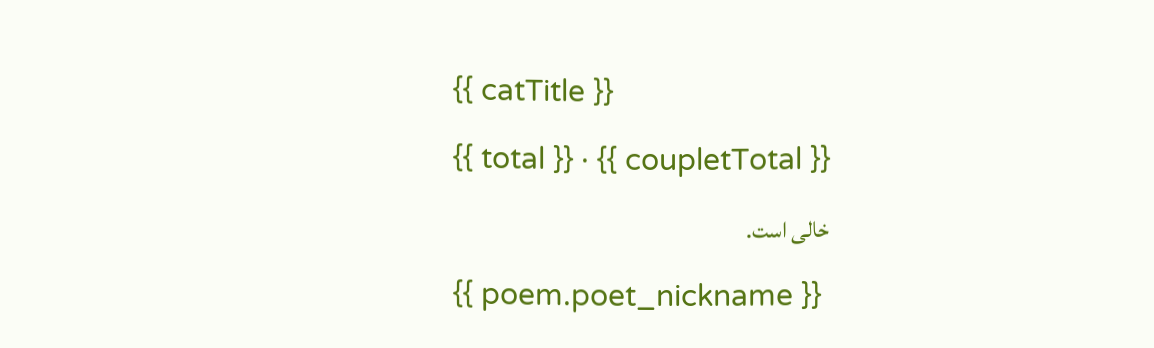{{ catTitle }}

{{ total }} · {{ coupletTotal }}

خالی است.

{{ poem.poet_nickname }}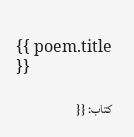{{ poem.title }}

کتاب: {{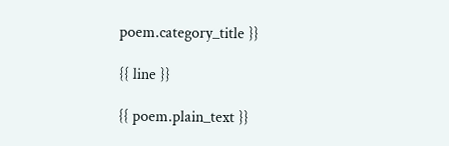poem.category_title }}

{{ line }}

{{ poem.plain_text }}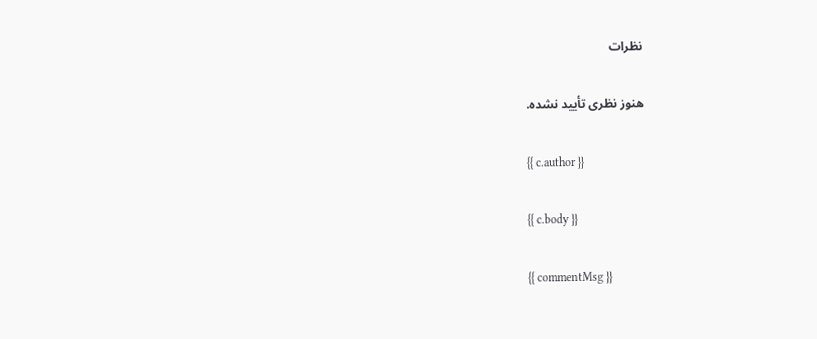نظرات

هنوز نظری تأیید نشده.

{{ c.author }}

{{ c.body }}

{{ commentMsg }}